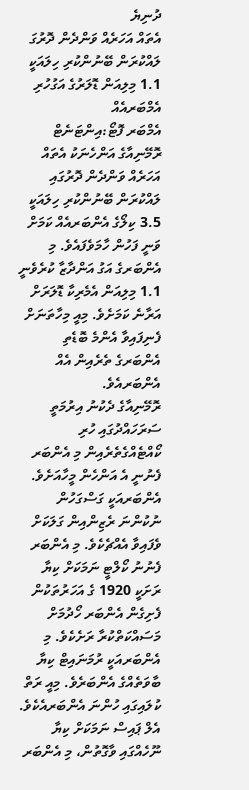ދުނިޔެ
އެތައް އަހަރެއް ވަންދެން ދޮރުގަ ލައްކުރަން ބޭނުންކުރި ހިލައަކީ 1.1 މިލިއަން ޑޮލަރުގެ އަގުހުރި އެމްބަރއެއް
އެމްބަރ ފޮޓޯ:އިންޓަނެޓް
ރޮމޭނިއާގެ އަންހެނަކު އެތައް އަހަރެއް ވަންދެން ދޮރުގައި ލައްކުރަން ބޭނުންކުރި ހިލައަކީ 3.5 ކިލޯގެ އެންބަރއެއް ކަމަށް ވަނީ ފަހުން ހާމަވެފައެވެ. މި އެންބަރގެ އަގު އަންދާޒާ ކުރެވެނީ 1.1 މިލިއަން އެމެރިކާ ޑޮލަރަށް އަރާނެ ކަމަށެވެ. މިއީ މިހާތަނަށް ފެނިފައިވާ އެންމެ ބޮޑެތި އެންބަރގެ ތެރެއިން އެއް އެންބަރއެވެ.
ރޮމޭނިއާގެ ދެކުނު އިރުމަތީ ސަރަހައްދުގައި ހުރި ކޯއްޓެއްގެތެރެއިން މި އެންބަރ ފެނުނީ އެ އަންހެން މީހާއަށެވެ. އެންބަރއަކީ ގަސްގަހުން ނުކުންނަ ރެޒިންއިން ގަލަކަށް ވެފައިވާ އެއްޗެކެވެ. މި އެންބަރ ފެނުނު ކޯލްޓީ ނަމަކަށް ކިޔާ ރަށަކީ 1920 ގެ އަހަރުތަކުން ފެށިގެން އެންބަރ ހޯދުމަށް މަސައްކަތްކުރާ ރަށެކެވެ. މި އެންބަރއަކީ ރުމަނައިޓް ކިޔާ ބާވަތެއްގެ އެންބަރެވެ. މިއީ ރަތް ކުލައިގައި ހުންނަ އެންބަރއެކެވެ.
އެލް ޕައިސް ނަމަކަށް ކިޔާ ނޫހެއްގައި ވާގޮތުން، މި އެންބަރ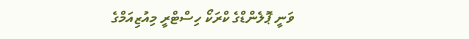ވަނީ ޕޮލެންޑްގެ ކްރަކޯ ހިސްޓްރީ މިއުޒިއަމްގެ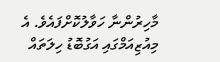މާހިރުންނާ ހަވާލުކޮށްފައެވެ. އެ މިއުޒިއަމްގައި އަގުބޮޑު ހިލަތައް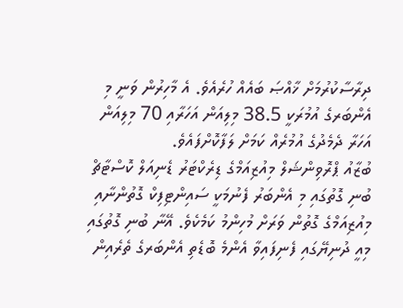ދިރާސާކުރުމަށް ޚާއްޞަ ބައެއް ހުރެއެވެ. އެ މާހިރުން ވަނީ މި އެންބަރގެ އުމުރަކީ 38.5 މިލިއަން އަހަރާއި 70 މިލިއަން އަހަރާ ދެމެދުގެ އުމުރެއް ކަމަށް ލަފާކޮށްފައެވެ.
ބުޒާއު ޕްރޮވިންޝަލް މިއުޒިއަމްގެ ޑިރެކްޓަރު ޑެނިއަލް ކޮސްޓާޗް ބުނި ގޮތުގައި މި އެންބަރު ފެނުމަކީ ސައިންޓިފިކް ގޮތުންނާއި މިއުޒިއަމްގެ ގޮތުން ވަރަށް މުހިންމު ކަމެކެވެ. އޭނާ ބުނި ގޮތުގައި މިއީ ދުނިޔޭގައި ފެނިފައިވާ އެންމެ ބޮޑެތި އެންބަރގެ ތެރެއިން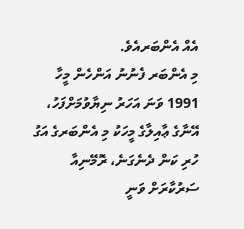އެއް އެންބަރއެވެ.
މި އެންބަރ ފެނުނު އަންހެން މީހާ 1991 ވަނަ އަހަރު ނިޔާވުމަށްފަހު، އޭނާގެ ޢާއިލާގެ މީހަކު މި އެންބަރގެ އަގު ހުރި ކަން ދެނެގަނެ، ރޮމޭނިއާ ސަރުކާރަށް ވަނީ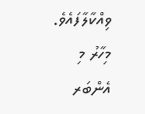ވިއްކާލާފައެވެ. މިހާރު މި އެންބަރ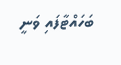ބަހައްޓާފައި ވަނީ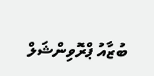ބުޒާއު ޕްރޮވިންޝަލް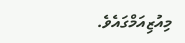މިއުޒިއަމްގައެވެ.